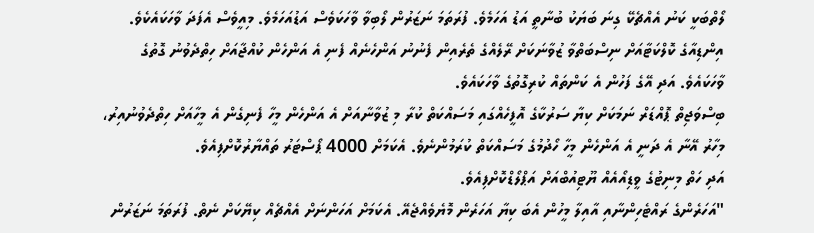ލޯތްބަކީ ކަނު އެއްޗެކޭ ގިނަ ބަޔަކު ބުނާތީ އަޑު އަހަމެވެ. ފުރަތަމަ ނަޒަރުން ލޯބިވާ ވާހަކަވެސް އަޑުއަހަމެވެ. މިއީވެސް އެފަދަ ވާހަކައެކެވެ. އިންޑިއާގެ ކޮލްކަޓާއަށް ނިސްބަތްވާ ޒުވާނަކަށް ރޭލެއްގެ ތެރެއިން ފެނުނު އަންހެނެއް ފެނި އެ އަންހެން ކުއްޖާއަށް ހިތްދެވުނު ގޮތުގެ ވާހަކައެވެ. އަދި އޭގެ ފަހުން އެ ކަންތައް ކުރިގޮތުގެ ވާހަކައެވެ.
ބިސްވަޖިތް ޕޮއްޑަރް ނަމަކަށް ކިޔާ ސަރުކާގެ އޮފީހެއްގައި މަސައްކަތް ކުރާ މި ޒުވާނާއަށް އެ އަންހެން މީހާ ފެނިގެން އެ މީހާއަށް ހިތްދެވުނުއިރު، މިހާރު އޭނާ އެ ދަނީ އެ އަންހެން މީހާ ހޯދުމުގެ މަސައްކަތް ކުރަމުންނެވެ. އެކަމަށް 4000 ޕޯސްޓަރު ތައްޔާރުކޮށްފިއެވެ.
އަދި ހަތް މިނިޓުގެ ވީޑިއޯއެއް ޔޫޓިއުބްއަށް އަޕްލޯޑްކޮށްފިއެވެ.
"އަހަރެންގެ ރައްޓެހިންނާއި އާއިލާ މީހުން އެބަ ކިޔާ އަހަރެން މޮޔެވެއްޖެއޭ. އެކަމަށް އަހަންނަށް އެއްޗެއް ކިޔޭކަށް ނެތް. ފުރަތަމަ ނަޒަރުން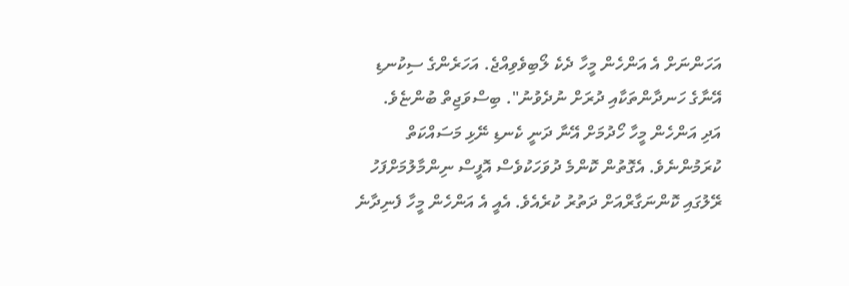އަހަންނަށް އެ އަންހެން މީހާ ދެކެ ލޯބިވެވިއްޖެ. އަހަރެންގެ ސިކުނޑި އޭނާގެ ހަނދާންތަކާއި ދުރަށް ނުދެވުނު". ބިސްވަޖިތް ބުންޏެވެ.
އަދި އަންހެން މީހާ ހޯދުމަށް އޭނާ ދަނީ ކެނޑި ނޭޅި މަސައްކަތް ކުރަމުންނެވެ. އެގޮތުން ކޮންމެ ދުވަހަކުވެސް އޮފީސް ނިންމާލުމަށްފަހު ރޭލުގައި ކޮންނަގާރްއަށް ދަތުރު ކުރެއެވެ. އެއީ އެ އަންހެން މީހާ ފެނިދާނެ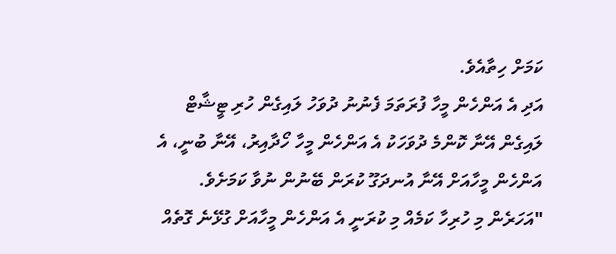ކަމަށް ހިތާއެވެ.
އަދި އެ އަންހެން މީހާ ފުރަތަމަ ފެނުނު ދުވަހު ލައިގެން ހުރި ޓީޝާޓް ލައިގެން އޭނާ ކޮންމެ ދުވަހަކު އެ އަންހެން މީހާ ހޯދާއިރު، އޭނާ ބުނީ، އެ އަންހެން މީހާއަށް އޭނާ އުނދަގޫ ކުރަން ބޭނުން ނުވާ ކަމަށެވެ.
"އަހަރެން މި ހުރިހާ ކަމެއް މި ކުރަނީ އެ އަންހެން މީހާއަށް ގުޅޭނެ ގޮތެއް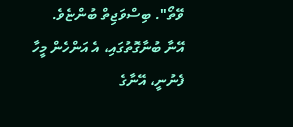ވޭތޯ". ބިސްވަޖިތް ބުންޏެވެ.
އޭނާ ބުނާގޮތުގައި، އެ އަންހެން މީހާ ފެނުނީ، އޭނާގެ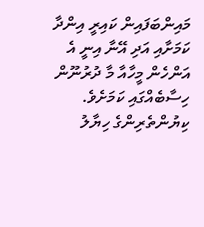މައިންބަފައިން ކައިރީ އިންދާ ކަމަށާއި އަދި އޭނާ އިނީ އެ އަންހެން މީހާއާ މާ ދުރުނޫން ހިސާބެއްގައި ކަމަށެވެ.
ކިޔުންތެރިންގެ ހިޔާލު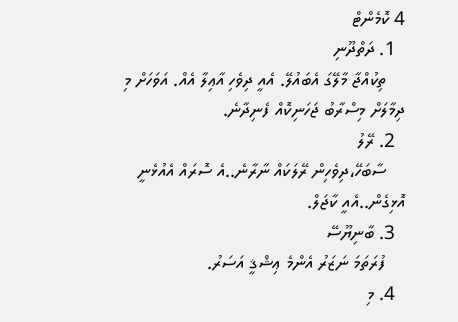4 ކޮމެންޓް
  1. ދަތްދޫނި
    ތިކުއްޖާ މާލޭގަ އެބައުލޭ. އެއީ ދިވެހި އާޢިލާ އެއް. އަވަހަށް މި ދިމާލަށް މިސްރާބު ޖަހަނިކޮއް ފެނިދާނެ.
  2. ރޭލު
    ސާބަހޭ،ދިވެހިން ރޭލަކައް ނާރާނެ..އެ ސޮރައް އެއުޅެނީ އޮޅިގެން..އެއީ ކާޖަލް.
  3. ބާނިޔޫސޭ
    ފުރަތަމަ ނަޒަރު އެންމެ ޢިޝްޤީ އަސަރު.
  4. މި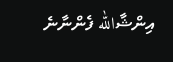އިންޝާالله ފެންނާނެ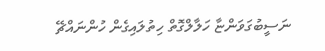ނަސީބުގަވަންޏާ ހަލާލްގޮތް ހިތުލައިގެން ހުންނައްޗޭ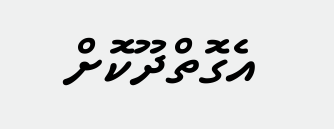އެގޮތްދޫކޮށް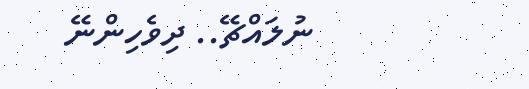ނުލައްޗޭ.. ދިވެހިންނޭ